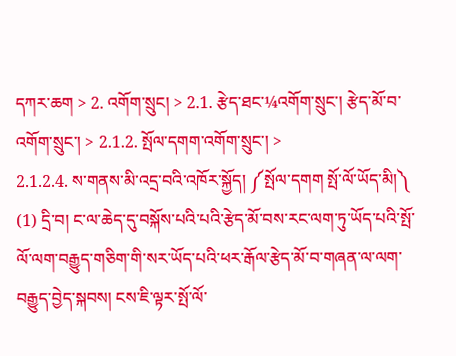དཀར་ཆག > 2. འགོག་སྲུང། > 2.1. རྩེད་ཐང་¼འགོག་སྲུང་། རྩེད་མོ་བ་འགོག་སྲུང་། > 2.1.2. སྤོལ་དགག་འགོག་སྲུང་། >
2.1.2.4. ས་གནས་མི་འདྲ་བའི་འཁོར་སྐྱོད། ༼སྤོལ་དགག སྤོ་ལོ་ཡོད་མི།༽
(1) དྲི་བ། ང་ལ་ཆེད་དུ་བསྐོས་པའི་པའི་རྩེད་མོ་བས་རང་ལག་ཏུ་ཡོད་པའི་སྤོ་ལོ་ལག་བརྒྱུད་གཅིག་གི་སར་ཡོད་པའི་ཕར་རྒོལ་རྩེད་མོ་བ་གཞན་ལ་ལག་བརྒྱུད་བྱེད་སྐབས། ངས་ཇི་ལྟར་སྤོ་ལོ་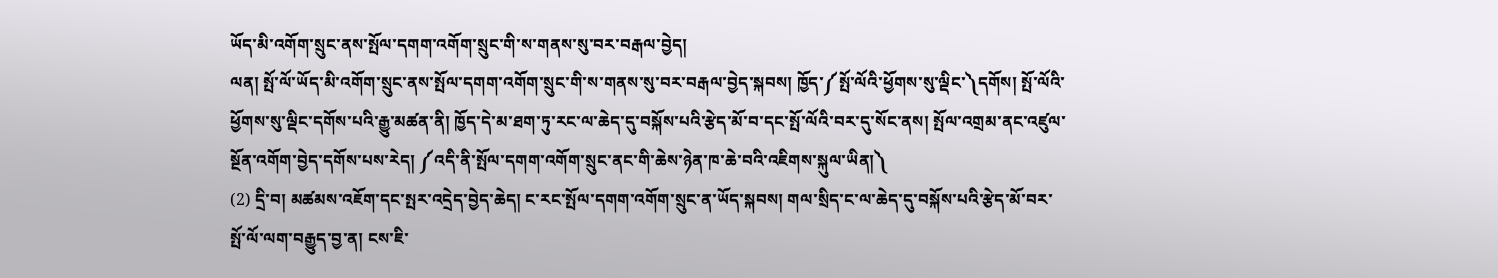ཡོད་མི་འགོག་སྲུང་ནས་སྤོལ་དགག་འགོག་སྲུང་གི་ས་གནས་སུ་བར་བརྒལ་བྱེད།
ལན། སྤོ་ལོ་ཡོད་མི་འགོག་སྲུང་ནས་སྤོལ་དགག་འགོག་སྲུང་གི་ས་གནས་སུ་བར་བརྒལ་བྱེད་སྐབས། ཁྱོད་༼སྤོ་ལོའི་ཕྱོགས་སུ་ལྡིང་༽དགོས། སྤོ་ལོའི་ཕྱོགས་སུ་ལྡིང་དགོས་པའི་རྒྱུ་མཚན་ནི། ཁྱོད་དེ་མ་ཐག་ཏུ་རང་ལ་ཆེད་དུ་བསྐོས་པའི་རྩེད་མོ་བ་དང་སྤོ་ལོའི་བར་དུ་སོང་ནས། སྤོལ་འགྲམ་ནང་འཛུལ་སྔོན་འགོག་བྱེད་དགོས་པས་རེད། ༼འདི་ནི་སྤོལ་དགག་འགོག་སྲུང་ནང་གི་ཆེས་ཉེན་ཁ་ཆེ་བའི་འཇིགས་སྐུལ་ཡིན།༽
(2) དྲི་བ། མཚམས་འཇོག་དང་སྤར་འདྲེད་བྱེད་ཆེད། ང་རང་སྤོལ་དགག་འགོག་སྲུང་ན་ཡོད་སྐབས། གལ་སྲིད་ང་ལ་ཆེད་དུ་བསྐོས་པའི་རྩེད་མོ་བར་སྤོ་ལོ་ལག་བརྒྱུད་བྱ་ན། ངས་ཇི་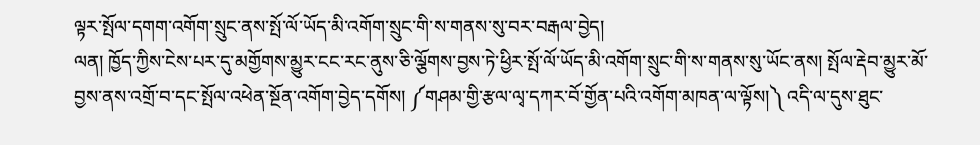ལྟར་སྤོལ་དགག་འགོག་སྲུང་ནས་སྤོ་ལོ་ཡོད་མི་འགོག་སྲུང་གི་ས་གནས་སུ་བར་བརྒལ་བྱེད།
ལན། ཁྱོད་ཀྱིས་ངེས་པར་དུ་མགྱོགས་མྱུར་ངང་རང་ནུས་ཅི་ལྕོགས་བྱས་ཏེ་ཕྱིར་སྤོ་ལོ་ཡོད་མི་འགོག་སྲུང་གི་ས་གནས་སུ་ཡོང་ནས། སྤོལ་རྡེབ་མྱུར་མོ་བྱས་ནས་འགྲོ་བ་དང་སྤོལ་འཕེན་སྔོན་འགོག་བྱེད་དགོས། ༼གཤམ་གྱི་རྩལ་ལྭ་དཀར་བོ་གྱོན་པའི་འགོག་མཁན་ལ་ལྟོས།༽ འདི་ལ་དུས་ཐུང་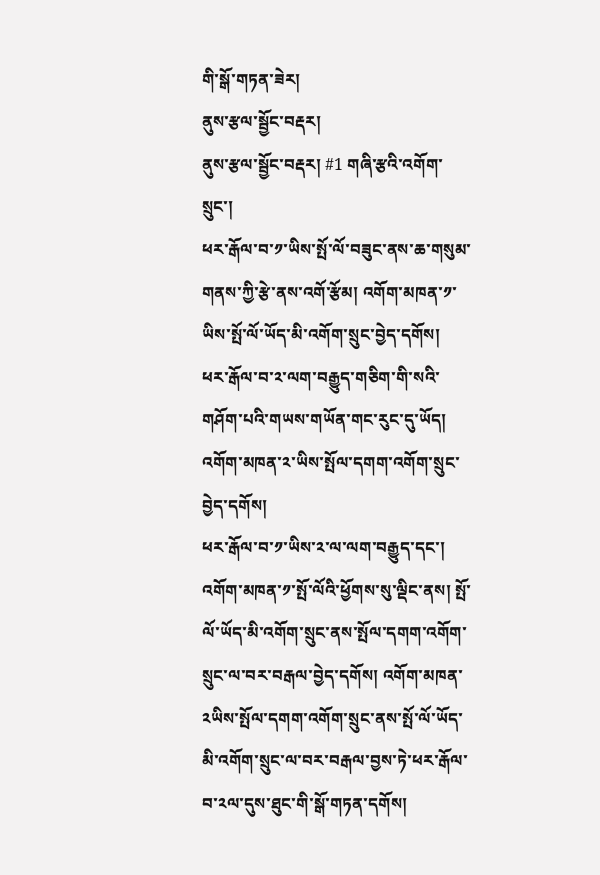གི་སྒོ་གཏན་ཟེར།
ནུས་རྩལ་སྦྱོང་བརྡར།
ནུས་རྩལ་སྦྱོང་བརྡར། #1 གཞི་རྩའི་འགོག་སྲུང་།
ཕར་རྒོལ་བ་༡་ཡིས་སྤོ་ལོ་བཟུང་ནས་ཆ་གསུམ་གནས་ཀྱི་རྩེ་ནས་འགོ་རྩོམ། འགོག་མཁན་༡་ཡིས་སྤོ་ལོ་ཡོད་མི་འགོག་སྲུང་བྱེད་དགོས།
ཕར་རྒོལ་བ་༢་ལག་བརྒྱུད་གཅིག་གི་སའི་གཤོག་པའི་གཡས་གཡོན་གང་རུང་དུ་ཡོད། འགོག་མཁན་༢་ཡིས་སྤོལ་དགག་འགོག་སྲུང་བྱེད་དགོས།
ཕར་རྒོལ་བ་༡་ཡིས་༢་ལ་ལག་བརྒྱུད་དང་། འགོག་མཁན་༡་སྤོ་ལོའི་ཕྱོགས་སུ་ལྡིང་ནས། སྤོ་ལོ་ཡོད་མི་འགོག་སྲུང་ནས་སྤོལ་དགག་འགོག་སྲུང་ལ་བར་བརྒལ་བྱེད་དགོས། འགོག་མཁན་༢ཡིས་སྤོལ་དགག་འགོག་སྲུང་ནས་སྤོ་ལོ་ཡོད་མི་འགོག་སྲུང་ལ་བར་བརྒལ་བྱས་ཏེ་ཕར་རྒོལ་བ་༢ལ་དུས་ཐུང་གི་སྒོ་གཏན་དགོས།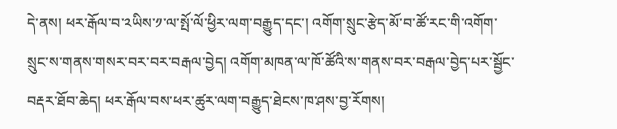དེ་ནས། ཕར་རྒོལ་བ་༢ཡིས་༡་ལ་སྤོ་ལོ་ཕྱིར་ལག་བརྒྱུད་དང་། འགོག་སྲུང་རྩེད་མོ་བ་ཚོ་རང་གི་འགོག་སྲུང་ས་གནས་གསར་བར་བར་བརྒལ་བྱེད། འགོག་མཁན་ལ་ཁོ་ཚོའི་ས་གནས་བར་བརྒལ་བྱེད་པར་སྦྱོང་བརྡར་ཐོབ་ཆེད། ཕར་རྒོལ་བས་ཕར་ཚུར་ལག་བརྒྱུད་ཐེངས་ཁ་ཤས་བྱ་རོགས།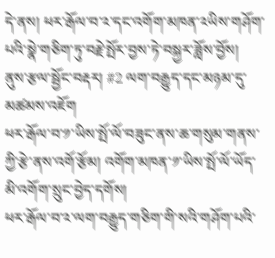དེ་ནས། ཕར་རྒོལ་བ་༢་དང་འགོག་མཁན་༢ཡིས་གཤོག་པའི་སྣེ་གཅིག་ཏུ་བརྗེ་སྤོར་བྱས་ཏེ་བསྐྱར་ཟློས་བྱོས།
ནུས་རྩལ་སྦྱོང་བརྡར། #2 ལག་བརྒྱུད་དང་མཉམ་དུ་མཚམས་འཇོག
ཕར་རྒོལ་བ་༡་ཡིས་སྤོ་ལོ་བཟུང་ནས་ཆ་གསུམ་གནས་ཀྱི་རྩེ་ནས་འགོ་རྩོམ། འགོག་མཁན་༡་ཡིས་སྤོ་ལོ་ཡོད་མི་འགོག་སྲུང་བྱེད་དགོས།
ཕར་རྒོལ་བ་༢་ལག་བརྒྱུད་གཅིག་གི་སའི་གཤོག་པའི་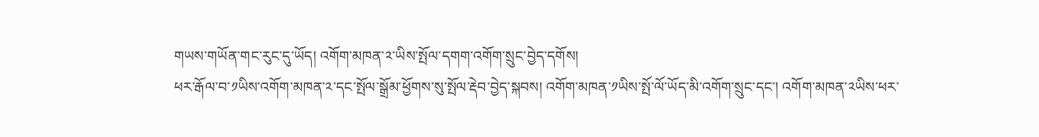གཡས་གཡོན་གང་རུང་དུ་ཡོད། འགོག་མཁན་༢་ཡིས་སྤོལ་དགག་འགོག་སྲུང་བྱེད་དགོས།
ཕར་རྒོལ་བ་༡ཡིས་འགོག་མཁན་༢་དང་སྤོལ་སྒྲོམ་ཕྱོགས་སུ་སྤོལ་རྡེབ་བྱེད་སྐབས། འགོག་མཁན་༡ཡིས་སྤོ་ལོ་ཡོད་མི་འགོག་སྲུང་དང་། འགོག་མཁན་༢ཡིས་ཕར་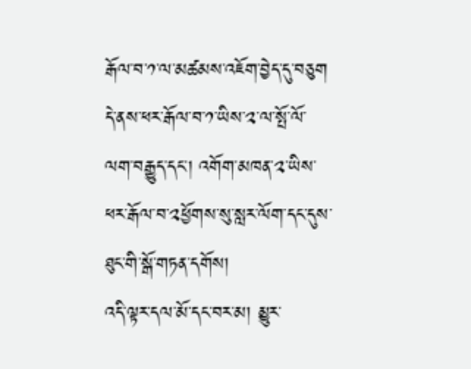རྒོལ་བ་༡་ལ་མཚམས་འཇོག་བྱེད་དུ་བཅུག དེ་ནས་ཕར་རྒོལ་བ་༡་ཡིས་༢་ལ་སྤོ་ལོ་ལག་བརྒྱུད་དང་། འགོག་མཁན་༢་ཡིས་ཕར་རྒོལ་བ་༢ཕྱོགས་སུ་སླར་ལོག་དང་དུས་ཐུང་གི་སྒོ་གཏན་དགོས།
འདི་ལྟར་དལ་མོ་དང་བར་མ། མྱུར་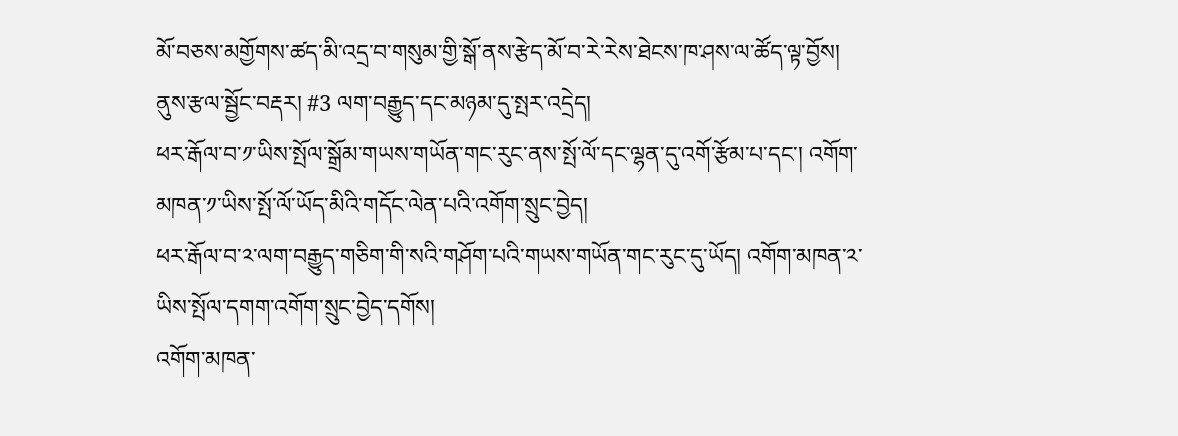མོ་བཅས་མགྱོགས་ཚད་མི་འདྲ་བ་གསུམ་གྱི་སྒོ་ནས་རྩེད་མོ་བ་རེ་རེས་ཐེངས་ཁ་ཤས་ལ་ཚོད་ལྟ་བྱོས།
ནུས་རྩལ་སྦྱོང་བརྡར། #3 ལག་བརྒྱུད་དང་མཉམ་དུ་སྤར་འདྲེད།
ཕར་རྒོལ་བ་༡་ཡིས་སྤོལ་སྒྲོམ་གཡས་གཡོན་གང་རུང་ནས་སྤོ་ལོ་དང་ལྷན་དུ་འགོ་རྩོམ་པ་དང་། འགོག་མཁན་༡་ཡིས་སྤོ་ལོ་ཡོད་མིའི་གདོང་ལེན་པའི་འགོག་སྲུང་བྱེད།
ཕར་རྒོལ་བ་༢་ལག་བརྒྱུད་གཅིག་གི་སའི་གཤོག་པའི་གཡས་གཡོན་གང་རུང་དུ་ཡོད། འགོག་མཁན་༢་ཡིས་སྤོལ་དགག་འགོག་སྲུང་བྱེད་དགོས།
འགོག་མཁན་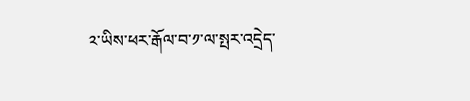༢་ཡིས་ཕར་རྒོལ་བ་༡་ལ་སྤར་འདྲེད་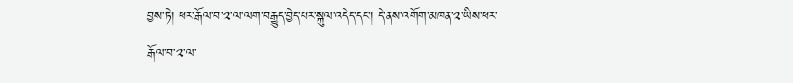བྱས་ཏེ། ཕར་རྒོལ་བ་༢་ལ་ལག་བརྒྱུད་བྱེད་པར་སྐུལ་འདེད་དང་། དེ་ནས་འགོག་མཁན་༢་ཡིས་ཕར་རྒོལ་བ་༢་ལ་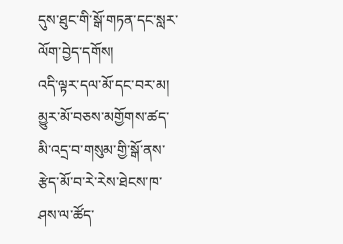དུས་ཐུང་གི་སྒོ་གཏན་དང་སླར་ལོག་བྱེད་དགོས།
འདི་ལྟར་དལ་མོ་དང་བར་མ། མྱུར་མོ་བཅས་མགྱོགས་ཚད་མི་འདྲ་བ་གསུམ་གྱི་སྒོ་ནས་རྩེད་མོ་བ་རེ་རེས་ཐེངས་ཁ་ཤས་ལ་ཚོད་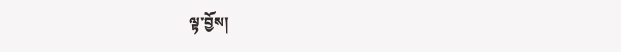ལྟ་བྱོས།